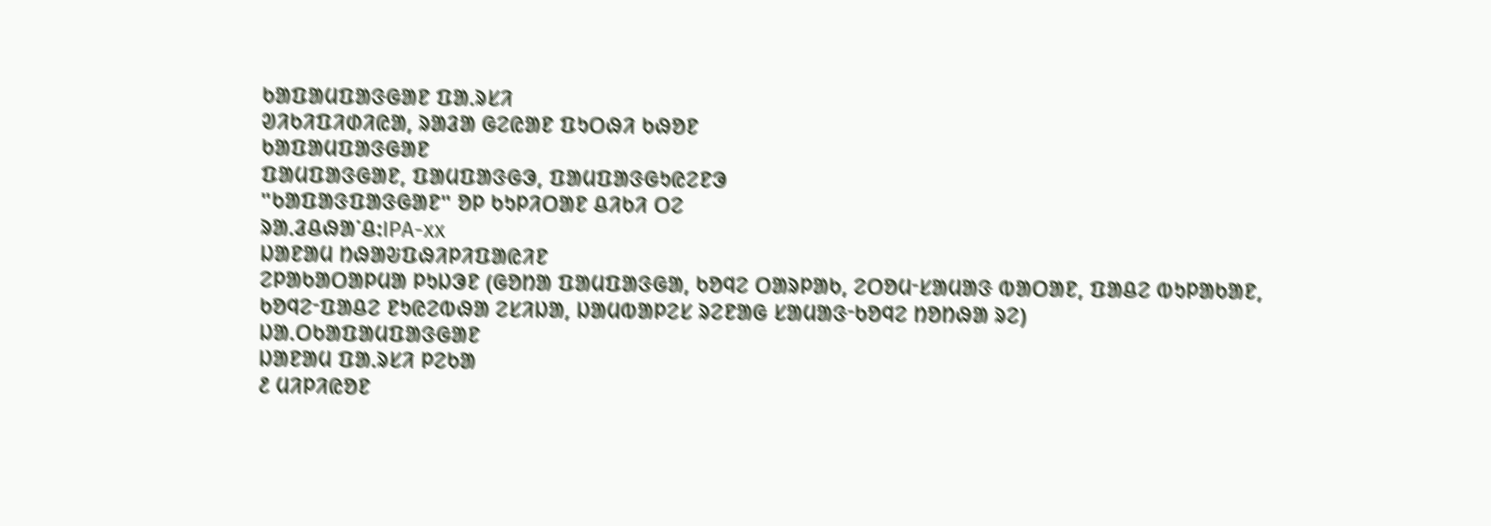ᱠᱟᱯᱟᱢᱯᱟᱝᱜᱟᱱ ᱯᱟᱹᱨᱥᱤ
ᱣᱤᱠᱤᱯᱤᱰᱤᱭᱟ, ᱨᱟᱲᱟ ᱜᱮᱭᱟᱱ ᱯᱩᱛᱷᱤ ᱠᱷᱚᱱ
ᱠᱟᱯᱟᱢᱯᱟᱝᱜᱟᱱ
ᱯᱟᱢᱯᱟᱝᱜᱟᱱ, ᱯᱟᱢᱯᱟᱝᱜᱳ, ᱯᱟᱢᱯᱟᱝᱜᱩᱭᱮᱱᱳ
"ᱠᱟᱯᱟᱝᱯᱟᱝᱜᱟᱱ" ᱚᱞ ᱠᱩᱞᱤᱛᱟᱱ ᱪᱤᱠᱤ ᱛᱮ
ᱨᱟᱹᱲᱪᱷᱟᱸᱪ:IPA-xx
ᱡᱟᱱᱟᱢ ᱴᱷᱟᱶᱯᱷᱤᱞᱤᱯᱟᱭᱤᱱ
ᱮᱞᱟᱠᱟᱛᱟᱞᱢᱟ ᱞᱩᱡᱳᱱ (ᱜᱚᱴᱟ ᱯᱟᱢᱯᱟᱝᱜᱟ, ᱠᱚᱧᱮ ᱛᱟᱨᱞᱟᱠ, ᱮᱛᱚᱢᱼᱥᱟᱢᱟᱝ ᱵᱟᱛᱟᱱ, ᱯᱟᱪᱮ ᱵᱩᱞᱟᱠᱟᱱ, ᱠᱚᱧᱮᱼᱯᱟᱪᱮ ᱱᱩᱭᱮᱵᱷᱟ ᱮᱥᱤᱡᱟ, ᱡᱟᱢᱵᱟᱞᱮᱥ ᱨᱮᱱᱟᱜ ᱥᱟᱢᱟᱝᱼᱠᱚᱧᱮ ᱴᱚᱴᱷᱟ ᱨᱮ)
ᱡᱟᱹᱛᱠᱟᱯᱟᱢᱯᱟᱝᱜᱟᱱ
ᱡᱟᱱᱟᱢ ᱯᱟᱹᱨᱥᱤ ᱞᱮᱠᱟ
᱒ ᱢᱤᱞᱤᱭᱚᱱ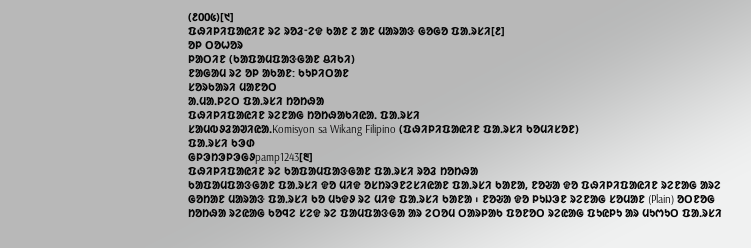(᱒᱐᱐᱕)[᱑]
ᱯᱷᱤᱞᱤᱯᱟᱭᱤᱱ ᱨᱮ ᱨᱚᱲᱼᱮᱫ ᱠᱟᱱ ᱗ ᱟᱱ ᱢᱟᱨᱟᱝ ᱜᱚᱜᱚ ᱯᱟᱹᱨᱥᱤ[᱒]
ᱚᱞ ᱛᱚᱦᱚᱨ
ᱞᱟᱛᱤᱱ (ᱠᱟᱯᱟᱢᱯᱟᱝᱜᱟᱱ ᱪᱤᱠᱤ)
ᱱᱟᱜᱟᱢ ᱨᱮ ᱚᱞ ᱟᱠᱟᱱ: ᱠᱩᱞᱤᱛᱟᱱ
ᱥᱚᱨᱠᱟᱨᱤ ᱢᱟᱱᱚᱛ
ᱟᱹᱢᱟᱹᱞᱮᱛ ᱯᱟᱹᱨᱥᱤ ᱴᱚᱴᱷᱟ
ᱯᱷᱤᱞᱤᱯᱟᱭᱤᱱ ᱨᱮᱱᱟᱜ ᱴᱚᱴᱷᱟᱠᱤᱭᱟᱹ ᱯᱟᱹᱨᱥᱤ
ᱥᱟᱢᱵᱽᱲᱟᱣᱤᱭᱟᱹKomisyon sa Wikang Filipino (ᱯᱷᱤᱞᱤᱯᱟᱭᱤᱱ ᱯᱟᱹᱨᱥᱤ ᱠᱚᱢᱤᱥᱚᱱ)
ᱯᱟᱹᱨᱥᱤ ᱠᱳᱰ
ᱜᱞᱳᱴᱳᱞᱳᱜᱽpamp1243[᱓]
ᱯᱷᱤᱞᱤᱯᱟᱭᱤᱱ ᱨᱮ ᱠᱟᱯᱟᱢᱯᱟᱝᱜᱟᱱ ᱯᱟᱹᱨᱥᱤ ᱨᱚᱲ ᱴᱚᱴᱷᱟ
ᱠᱟᱯᱟᱢᱯᱟᱝᱜᱟᱱ ᱯᱟᱹᱨᱥᱤ ᱫᱚ ᱢᱤᱫ ᱚᱥᱴᱨᱳᱱᱮᱥᱤᱭᱟᱱ ᱯᱟᱹᱨᱥᱤ ᱠᱟᱱᱟ, ᱱᱚᱶᱟ ᱫᱚ ᱯᱷᱤᱞᱤᱯᱟᱭᱤᱱ ᱨᱮᱱᱟᱜ ᱟᱨᱮ ᱜᱚᱴᱟᱱ ᱢᱟᱨᱟᱝ ᱯᱟᱹᱨᱥᱤ ᱠᱚ ᱢᱩᱫᱽ ᱨᱮ ᱢᱤᱫ ᱯᱟᱹᱨᱥᱤ ᱠᱟᱱᱟ ᱾ ᱱᱚᱶᱟ ᱫᱚ ᱞᱩᱡᱳᱱ ᱨᱮᱱᱟᱜ ᱥᱚᱢᱟᱱ (Plain) ᱚᱛᱱᱚᱜ ᱴᱚᱴᱷᱟ ᱨᱮᱭᱟᱜ ᱠᱚᱧᱮ ᱥᱮᱫ ᱨᱮ ᱯᱟᱢᱯᱟᱝᱜᱟ ᱟᱨ ᱮᱛᱚᱢ ᱛᱟᱨᱞᱟᱠ ᱯᱚᱱᱚᱛ ᱨᱮᱭᱟᱜ ᱯᱩᱭᱞᱩ ᱟᱨ ᱢᱩᱬᱩᱛ ᱯᱟᱹᱨᱥᱤ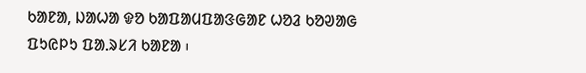ᱠᱟᱱᱟ, ᱡᱟᱦᱟ ᱫᱚ ᱠᱟᱯᱟᱢᱯᱟᱝᱜᱟᱱ ᱦᱚᱲ ᱠᱚᱣᱟᱜ ᱯᱩᱭᱞᱩ ᱯᱟᱹᱨᱥᱤ ᱠᱟᱱᱟ ᱾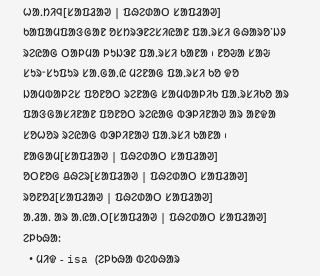ᱦᱟᱹᱴᱤᱧ[ᱥᱟᱯᱲᱟᱣ | ᱯᱷᱮᱰᱟᱛ ᱥᱟᱯᱲᱟᱣ]
ᱠᱟᱯᱟᱢᱯᱟᱝᱜᱟᱱ ᱚᱥᱴᱨᱳᱱᱮᱥᱤᱭᱟᱱ ᱯᱟᱹᱨᱥᱤ ᱜᱷᱟᱨᱚᱸᱡᱽ ᱨᱮᱭᱟᱜ ᱛᱟᱞᱢᱟ ᱞᱩᱡᱳᱱ ᱯᱟᱹᱨᱥᱤ ᱠᱟᱱᱟ ᱾ ᱱᱚᱶᱟ ᱥᱟᱶ ᱥᱩᱨᱼᱥᱩᱯᱩᱨ ᱥᱟᱹᱜᱟᱹᱭ ᱢᱮᱱᱟᱜ ᱯᱟᱹᱨᱥᱤ ᱠᱚ ᱫᱚ ᱡᱟᱢᱵᱟᱞᱮᱥ ᱯᱚᱱᱚᱛ ᱨᱮᱱᱟᱜ ᱥᱟᱢᱵᱟᱞᱤᱠ ᱯᱟᱹᱨᱥᱤᱠᱚ ᱟᱨ ᱯᱟᱝᱜᱟᱥᱤᱱᱟᱱ ᱯᱚᱱᱚᱛ ᱨᱮᱭᱟᱜ ᱵᱳᱞᱤᱱᱟᱣ ᱟᱨ ᱟᱱᱫᱟ ᱥᱚᱦᱚᱨ ᱨᱮᱭᱟᱜ ᱵᱳᱞᱤᱱᱟᱣ ᱯᱟᱹᱨᱥᱤ ᱠᱟᱱᱟ ᱾
ᱱᱟᱜᱟᱢ[ᱥᱟᱯᱲᱟᱣ | ᱯᱷᱮᱰᱟᱛ ᱥᱟᱯᱲᱟᱣ]
ᱚᱛᱱᱚᱜ ᱪᱷᱮᱨ[ᱥᱟᱯᱲᱟᱣ | ᱯᱷᱮᱰᱟᱛ ᱥᱟᱯᱲᱟᱣ]
ᱨᱚᱱᱚᱲ[ᱥᱟᱯᱲᱟᱣ | ᱯᱷᱮᱰᱟᱛ ᱥᱟᱯᱲᱟᱣ]
ᱟᱹᱲᱟᱹ ᱟᱨ ᱟᱹᱭᱟᱹᱛ[ᱥᱟᱯᱲᱟᱣ | ᱯᱷᱮᱰᱟᱛ ᱥᱟᱯᱲᱟᱣ]
ᱮᱞᱠᱷᱟ:
  • ᱢᱤᱫ - isa (ᱮᱞᱠᱷᱟ ᱵᱮᱵᱷᱟᱨ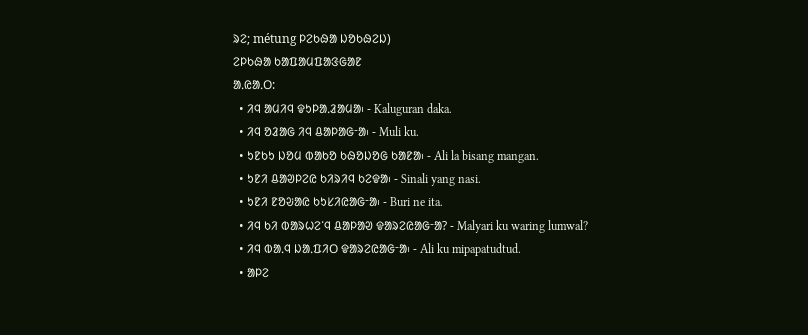ᱨᱮ; métung ᱞᱮᱠᱷᱟ ᱡᱚᱠᱷᱮᱡ)
ᱮᱞᱠᱷᱟ ᱠᱟᱯᱟᱢᱯᱟᱝᱜᱟᱱ
ᱟᱹᱭᱟᱹᱛ:
  • ᱤᱧ ᱟᱢᱤᱧ ᱫᱩᱞᱟᱹᱲᱟᱢᱟ᱾ - Kaluguran daka.
  • ᱤᱧ ᱚᱲᱟᱜ ᱤᱧ ᱪᱟᱞᱟᱜᱼᱟ᱾ - Muli ku.
  • ᱩᱱᱠᱩ ᱡᱚᱢ ᱵᱟᱠᱚ ᱠᱷᱚᱡᱚᱜ ᱠᱟᱱᱟ᱾ - Ali la bisang mangan.
  • ᱩᱱᱤ ᱪᱟᱣᱞᱮᱭ ᱠᱤᱨᱤᱧ ᱠᱮᱫᱟ᱾ - Sinali yang nasi.
  • ᱩᱱᱤ ᱱᱚᱶᱟᱭ ᱠᱩᱥᱤᱭᱟᱜᱼᱟ᱾ - Buri ne ita.
  • ᱤᱧ ᱠᱤ ᱵᱟᱨᱦᱮᱸᱧ ᱪᱟᱞᱟᱣ ᱫᱟᱨᱮᱭᱟᱜᱼᱟ? - Malyari ku waring lumwal?
  • ᱤᱧ ᱵᱟᱹᱧ ᱡᱟᱹᱯᱤᱛ ᱫᱟᱨᱮᱭᱟᱜᱼᱟ᱾ - Ali ku mipapatudtud.
  • ᱟᱞᱮ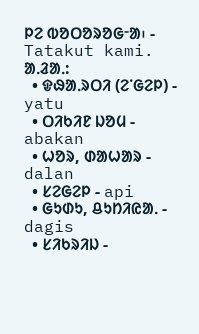ᱞᱮ ᱵᱚᱛᱚᱨᱚᱜᱼᱟ᱾ - Tatakut kami.
ᱟᱹᱲᱟᱹ:
  • ᱫᱷᱟᱹᱨᱛᱤ (ᱮᱸᱜᱮᱞ) - yatu
  • ᱛᱤᱠᱤᱱ ᱡᱚᱢ - abakan
  • ᱦᱚᱨ, ᱰᱟᱦᱟᱨ - dalan
  • ᱥᱮᱜᱮᱞ - api
  • ᱜᱩᱰᱩ, ᱪᱩᱴᱤᱭᱟᱹ - dagis
  • ᱥᱤᱠᱨᱤᱡ -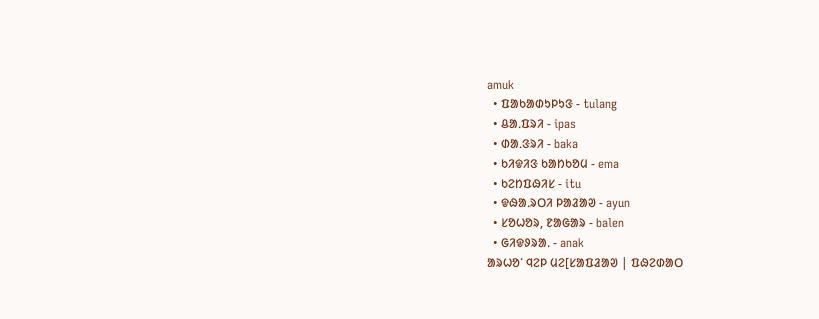amuk
  • ᱯᱟᱠᱟᱰᱩᱞᱩᱝ - tulang
  • ᱪᱟᱹᱯᱨᱤ - ipas
  • ᱰᱟᱹᱝᱨᱤ - baka
  • ᱠᱤᱫᱤᱝ ᱠᱟᱴᱠᱚᱢ - ema
  • ᱠᱮᱴᱯᱷᱤᱥ - itu
  • ᱫᱷᱟᱹᱨᱛᱤ ᱞᱟᱲᱟᱣ - ayun
  • ᱥᱚᱦᱚᱨ, ᱱᱟᱜᱟᱨ - balen
  • ᱜᱤᱫᱽᱨᱟᱹ - anak
ᱟᱨᱦᱚᱸ ᱧᱮᱞ ᱢᱮ[ᱥᱟᱯᱲᱟᱣ | ᱯᱷᱮᱰᱟᱛ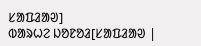ᱥᱟᱯᱲᱟᱣ]
ᱵᱟᱨᱦᱮ ᱡᱚᱱᱚᱲ[ᱥᱟᱯᱲᱟᱣ |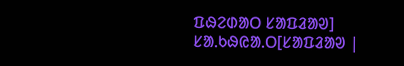ᱯᱷᱮᱰᱟᱛ ᱥᱟᱯᱲᱟᱣ]
ᱥᱟᱹᱠᱷᱭᱟᱹᱛ[ᱥᱟᱯᱲᱟᱣ |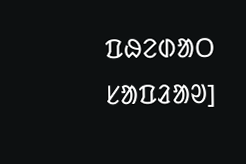ᱯᱷᱮᱰᱟᱛ ᱥᱟᱯᱲᱟᱣ]